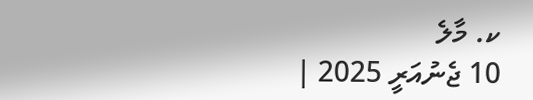ކ. މާލެ
10 ޖެނުއަރީ 2025 |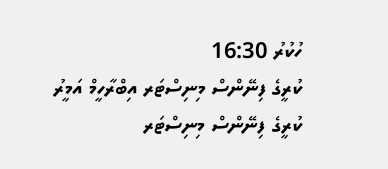ހުކުރު 16:30
ކުރީގެ ފިނޭންސް މިނިސްޓަރ އިބްރާހީމް އަމީރު
ކުރީގެ ފިނޭންސް މިނިސްޓަރ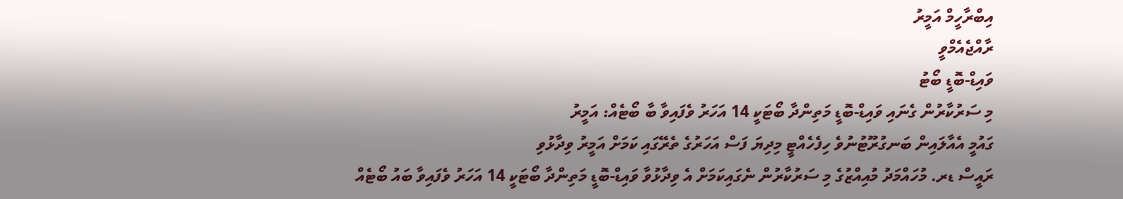އިބްރާހީމް އަމީރު
ރާއްޖެއެމްވީ
ވައިޑް-ބޮޑީ ބޯޓު
މި ސަރުކާރުން ގެނައި ވައިޑް-ބޮޑީ މަތިންދާ ބޯޓަކީ 14 އަހަރު ވެފައިވާ ބާ ބޯޓެއް: އަމީރު
ގައުމީ އެއާލައިން ބަނގުރޫޓުނުވެ ހިފެހެއްޓީ މިދިޔަ ފަސް އަހަރުގެ ތެރޭގައި ކަމަށް އަމީރު ވިދާޅުވި
ރައީސް ޑރ. މުހައްމަދު މުއިއްޒުގެ މި ސަރުކާރުން ނެގައިކަމަށް އެ ވިދާޅުވާ ވައިޑް-ބޮޑީ މަތިންދާ ބޯޓަކީ 14 އަހަރު ވެފައިވާ ބައު ބޯޓެއް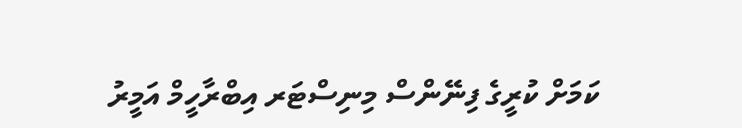ކަމަށް ކުރީގެ ފިނޭންސް މިނިސްޓަރ އިބްރާހީމް އަމީރު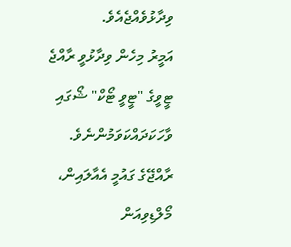ވިދާޅުވެއްޖެއެވެ.
އަމީރު މިހެން ވިދާޅުވީ ރާއްޖެ ޓީވީގެ "ޓީވީ ޓޯކް" ޝޯގައި ވާހަކަދައްކަވަމުންނެވެ.
ރާއްޖޭގެ ގައުމީ އެއާލައިން، މޯލްޑިވިއަން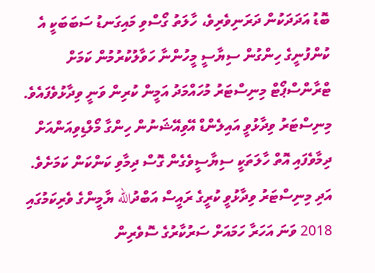ބޮޑު އަދަދަކުން ދަރަނިވެރިވެ، ހާލަތު ގޯސްވި މައިގަނޑު ސަބަބަކީ އެ ކުންފުނީގެ ހިންގުން ސިޔާސީ މީހުންނާ ހަވާލުކުރުމުން ކަމަށް ޓްރާންސްޕޯޓް މިނިސްޓަރު މުހައްމަދު އަމީން ކުރިން ވަނީ ވިދާޅުވެފައެވެ.
މިނިސްޓަރު ވިދާޅުވީ އައިލެންޑް އޭވިއޭޝަނުން ހިންގާ މޯލްޑިވިއަންއަށް ދިމާވެފައި އޮތް ހާލަތަކީ ސިޔާސީވެގެން ގޮސް ދިމާވި ކަންކަން ކަމަށެވެ. އަދި މިނިސްޓަރު ވިދާޅުވީ ކުރީގެ ރައީސް އަބްދުالله ޔާމީންގެ ވެރިކަމުގައި 2018 ވަނަ އަހަރާ ހަމައަށް ސަރުކާރުގެ ސޮވެރިން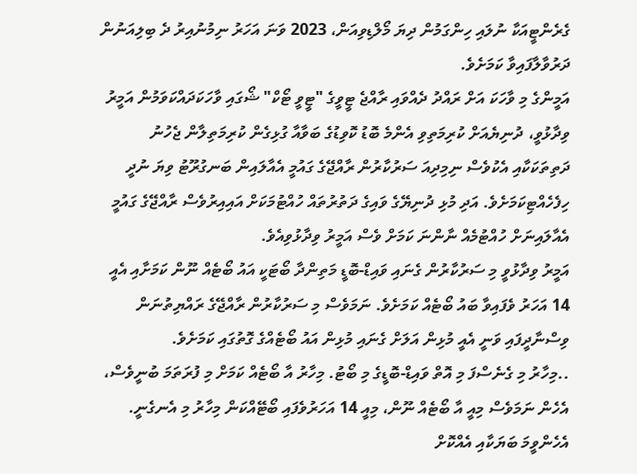ގެރެންޓީއަކާ ނުލައި ހިންގަމުން ދިޔަ މޯލްޑިވިއަން، 2023 ވަނަ އަހަރު ނިމުނުއިރު ދެ ބިލިއަނުން ދަރުވާލާފައިވާ ކަމަށެވެ.
އަމީންގެ މި ވާހަކަ އަށް ރައްދު ދެއްވައި ރާއްޖެ ޓީވީގެ "ޓީވީ ޓޯކް" ޝޯގައި ވާހަކަދައްކަވަމުން އަމީރު ވިދާޅުވީ، ދުނިޔެއަށް ކުރިމަތިވި އެންމެ ބޮޑު ކޮވިޑުގެ ބަވާއާ ގުޅިގެން ކުރިމަތިލާން ޖެހުނު ދަތިތަކަކާއި އެކުވެސް ނިމިދިއަ ސަރުކާރުން ރާއްޖޭގެ ގައުމީ އެއާލައިން ބަނގުރޫޓު ވިޔަ ނުދީ ހިފެހެއްޓިކަމަށެވެ. އަދި މުޅި ދުނިޔޭގެ ވައިގެ ދަތުރުތައް ހުއްޓުމަކަށް އައިއިރުވެސް ރާއްޖޭގެ ގައުމީ އެއާލައިނަށް ހުއްޓުމެއް ނާންނަ ކަމަށް ވެސް އަމީރު ވިދާޅުވިއެވެ.
އަމީރު ވިދާޅުވީ މި ސަރުކާރުން ގެނައި ވައިޑް-ބޮޑީ މަތިންދާ ބޯޓަކީ އައު ބޯޓެއް ނޫން ކަމަށާއި އެއީ 14 އަހަރު ވެފައިވާ ބައު ބޯޓެއް ކަމަށެވެ. ނަމަވެސް މި ސަރުކާރުން ރާއްޖޭގެ ރައްޔިތުނަން ވިސްނާދީފައި ވަނީ އެއީ މުޅިން އަލަށް ގެނައި މުޅިން އައު ބޯޓެއްގެ ގޮތުގައި ކަމަށެވެ.
..މިހާރު މި ގެނެސްފަ މި އޮތް ވައިޑް-ބޮޑީގެ މި ބޯޓު. މިހާރު އާ ބޯޓެއް ކަމަށް މި ފުރަތަމަ ބުނީވެސް، އެހެން ނަމަވެސް މިއީ އާ ބޯޓެއް ނޫން، މިއީ 14 އަހަރުވެފައި ބޯޓޭއްކަން މިހާރު މި އެނގެނީ. އެހެންވީމަ ބަޔަކާއި އެއްކޮށް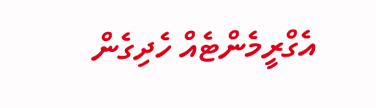އެގްރީމެންޓެއް ހެދިގެން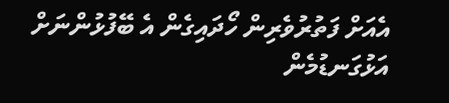އެއަށް ފަތުރުވެރިން ހޯދައިގެން އެ ބޭފުޅުންނަށް އަޅުގަނޑުމެން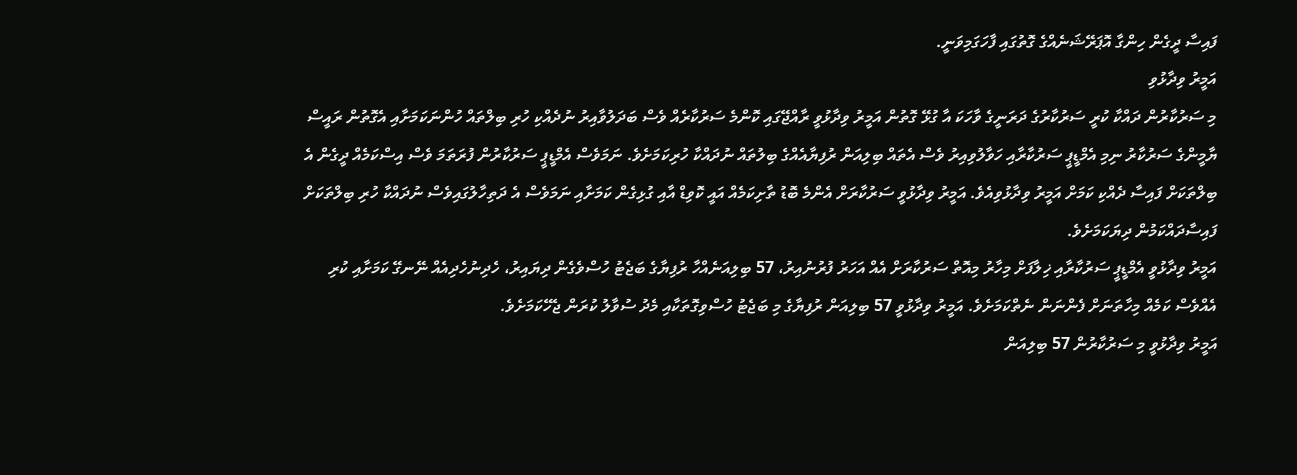ފައިސާ ދީގެން ހިންގާ އޮޕަރޭޝަނެއްގެ ގޮތުގައި ފާހަގަމިވަނީ.
އަމީރު ވިދާޅުވި
މި ސަރުކާރުން ދައްކާ ކުރީ ސަރުކާރުގެ ދަރަނީގެ ވާހަކަ އާ ގުޅޭ ގޮތުން އަމީރު ވިދާޅުވީ ރާއްޖޭގައި ކޮންމެ ސަރުކާރެއް ވެސް ބަދަލުވާއިރު ނުދެއްކި ހުރި ބިލްތައް ހުންނަކަމަށާއި އެގޮތުން ރައީސް ޔާމީންގެ ސަރުކާރު ނިމި އެމްޑީޕީ ސަރުކާރާއި ހަވާލުވިއިރު ވެސް އެތައް ބިލިއަން ރުފިޔާއެއްގެ ބިލުތައް ނުދައްކާ ހުރިކަމަށެވެ. ނަމަވެސް އެމްޑީޕީ ސަރުކާރުން ފުރަތަމަ ވެސް އިސްކަމެއް ދީގެން އެ ބިލްތަކަށް ފައިސާ ދެއްކި ކަމަށް އަމީރު ވިދާޅުވިއެވެ. އަމީރު ވިދާޅުވީ ސަރުކާރަށް އެންމެ ބޮޑު ތާށިކަމެއް އައީ ކޮވިޑް އާއި ގުޅިގެން ކަމަށާއި ނަމަވެސް އެ ދަތިހާލުގައިވެސް ނުދައްކާ ހުރި ބިލްތަކަށް ފައިސާދައްކަމުން ދިޔަކަމަށެވެ.
އަމީރު ވިދާޅުވީ އެމްޑީޕީ ސަރުކާރާއި ޚިލާފަށް މިހާރު މިއޮތް ސަރުކާރަށް އެއް އަހަރު ފުރުނުއިރު، 57 ބިލިއަނެއްހާ ރުފިޔާގެ ބަޖެޓު ހުސްވެގެން ދިޔައިރު، ހެދިނުހެދިއެއް ނޭނގޭ ކަމަށާއި ކުރި އެއްވެސް ކަމެއް މިހާތަނަށް ފެންނަން ނެތްކަމަށެވެ. އަމީރު ވިދާޅުވީ 57 ބިލިއަން ރުފިޔާގެ މި ބަޖެޓު ހުސްވިގޮތަކާއި މެދު ސުވާލު ކުރަން ޖެހޭކަމަށެވެ.
އަމީރު ވިދާޅުވީ މި ސަރުކާރުން 57 ބިލިއަން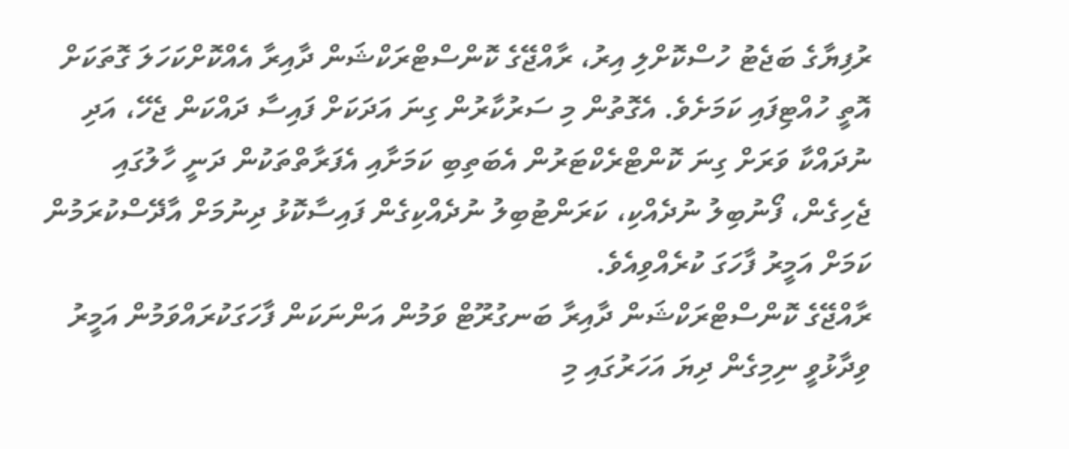ރުފިޔާގެ ބަޖެޓު ހުސްކޮށްލި އިރު، ރާއްޖޭގެ ކޮންސްޓްރަކްޝަން ދާއިރާ އެއްކޮށްކަހަލަ ގޮތަކަށް އޮތީ ހުއްޓިފައި ކަމަށެވެ. އެގޮތުން މި ސަރުކާރުން ގިނަ އަދަކަށް ފައިސާ ދައްކަން ޖެހޭ، އަދި ނުދައްކާ ވަރަށް ގިނަ ކޮންޓްރެކްޓަރުން އެބަތިބި ކަމަށާއި އެފަރާތްތަކުން ދަނީ ހާލުގައި ޖެހިގެން، ފޯނުބިލު ނުދެއްކި، ކަރަންޓުބިލު ނުދެއްކިގެން ފައިސާކޮޅު ދިނުމަށް އާދޭސްކުރަމުން ކަމަށް އަމީރު ފާހަގަ ކުރެއްވިއެވެ.
ރާއްޖޭގެ ކޮންސްޓްރަކްޝަން ދާއިރާ ބަނގުރޫޓް ވަމުން އަންނަކަން ފާހަގަކުރައްވަމުން އަމީރު ވިދާޅުވީ ނިމިގެން ދިޔަ އަހަރުގައި މި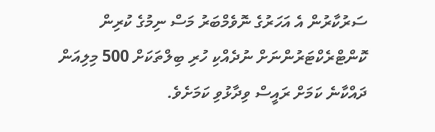ސަރުކާރުން އެ އަހަރުގެ ނޮވެމްބަރު މަސް ނިމުގެ ކުރިން ކޮންޓްރެކްޓަރުންނަށް ނުދެއްކި ހުރި ބިލްތަކަށް 500 މިލިއަން ދައްކާނެ ކަމަށް ރައީސް ވިދާޅުވި ކަމަށެވެ.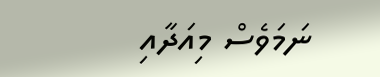ނަމަވެސް މިއަދާއި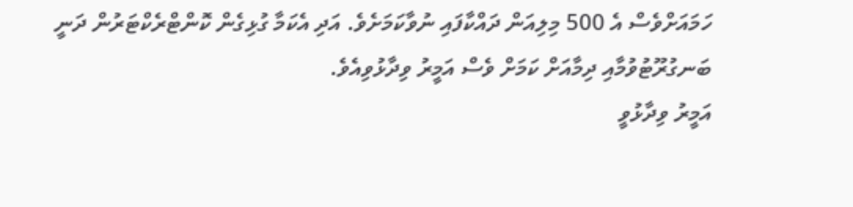ހަމައަށްވެސް އެ 500 މިލިއަން ދައްކާފައި ނުވާކަމަށެވެ. އަދި އެކަމާ ގުޅިގެން ކޮންޓްރެކްޓަރުން ދަނީ ބަނގުރޫޓުވުމާއި ދިމާއަށް ކަމަށް ވެސް އަމީރު ވިދާޅުވިއެވެ.
އަމީރު ވިދާޅުވީ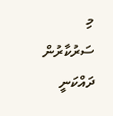މި ސަރުކާރުން ދައްކަނީ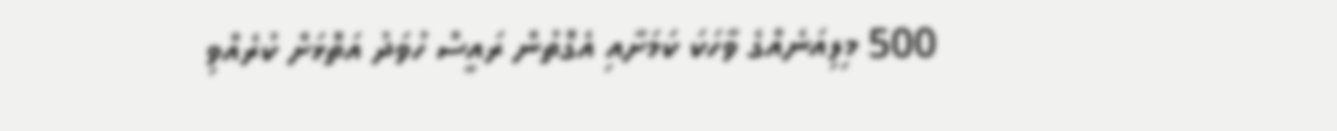500 މިލިއަނެއްގެ ވާހަކަ ކަމަށާއި އެގޮތުން ރައީސް ހުވަދު އަތޮޅަށް ކުރެއްވި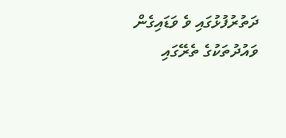ދަތުރުފުޅުގައި ވެ ވަޑައިގެން ވައުދުތަކުގެ ތެރޭގައި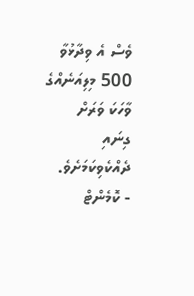ވެސް އެ ވިދާޅުވާ 500 މިލިއަނެއްގެ ވާހަކަ ވަރަށް ގިނައި ދެއްކެވިކަމަށެވެ.
- ކޮމެންޓް